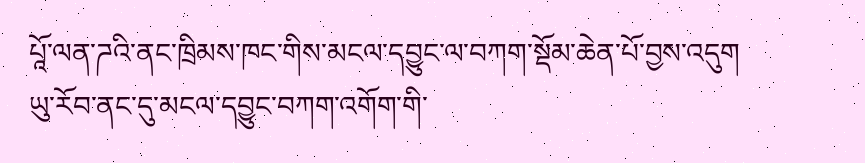པཱོ་ལན་ཌའི་ནང་ཁྲིམས་ཁང་གིས་མངལ་དབྱུང་ལ་བཀག་སྡོམ་ཆེན་པོ་བྱས་འདུག
ཡུ་རོབ་ནང་དུ་མངལ་དབྱུང་བཀག་འགོག་གི་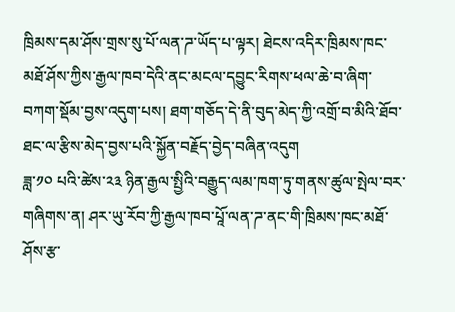ཁྲིམས་དམ་ཤོས་གྲས་སུ་པོ་ལན་ཌ་ཡོད་པ་ལྟར། ཐེངས་འདིར་ཁྲིམས་ཁང་མཐོ་ཤོས་ཀྱིས་རྒྱལ་ཁབ་དེའི་ནང་མངལ་དབྱུང་རིགས་ཕལ་ཆེ་བ་ཞིག་བཀག་སྡོམ་བྱས་འདུག་པས། ཐག་གཅོད་དེ་ནི་བུད་མེད་ཀྱི་འགྲོ་བ་མིའི་ཐོབ་ཐང་ལ་རྩིས་མེད་བྱས་པའི་སྐྱོན་བརྗོད་བྱེད་བཞིན་འདུག
ཟླ་༡༠ པའི་ཚེས་༢༣ ཉིན་རྒྱལ་སྤྱིའི་བརྒྱུད་ལམ་ཁག་ཏུ་གནས་ཚུལ་སྤེལ་བར་གཞིགས་ན། ཤར་ཡུ་རོབ་ཀྱི་རྒྱལ་ཁབ་པཱོ་ལན་ཌ་ནང་གི་ཁྲིམས་ཁང་མཐོ་ཤོས་རྩ་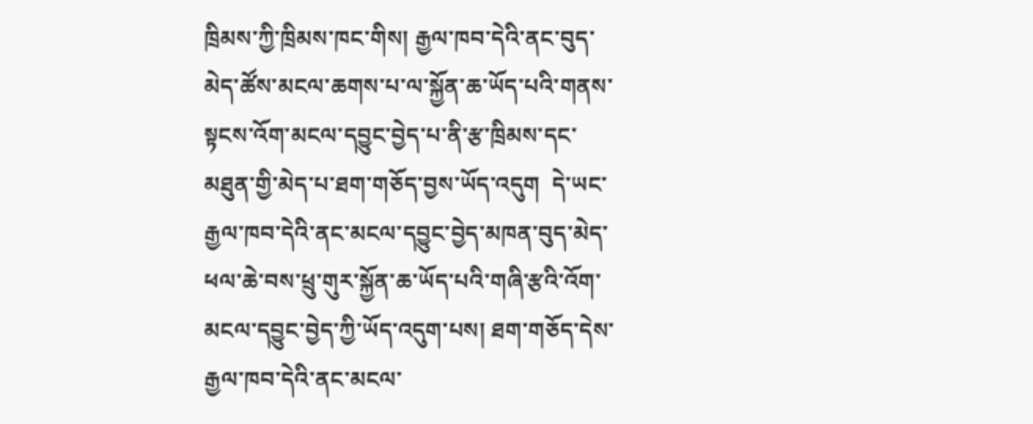ཁྲིམས་ཀྱི་ཁྲིམས་ཁང་གིས། རྒྱལ་ཁབ་དེའི་ནང་བུད་མེད་ཚོས་མངལ་ཆགས་པ་ལ་སྐྱོན་ཆ་ཡོད་པའི་གནས་སྟངས་འོག་མངལ་དབྱུང་བྱེད་པ་ནི་རྩ་ཁྲིམས་དང་མཐུན་གྱི་མེད་པ་ཐག་གཅོད་བྱས་ཡོད་འདུག  དེ་ཡང་རྒྱལ་ཁབ་དེའི་ནང་མངལ་དབྱུང་བྱེད་མཁན་བུད་མེད་ཕལ་ཆེ་བས་ཕྲུ་གུར་སྐྱོན་ཆ་ཡོད་པའི་གཞི་རྩའི་འོག་མངལ་དབྱུང་བྱེད་ཀྱི་ཡོད་འདུག་པས། ཐག་གཅོད་དེས་རྒྱལ་ཁབ་དེའི་ནང་མངལ་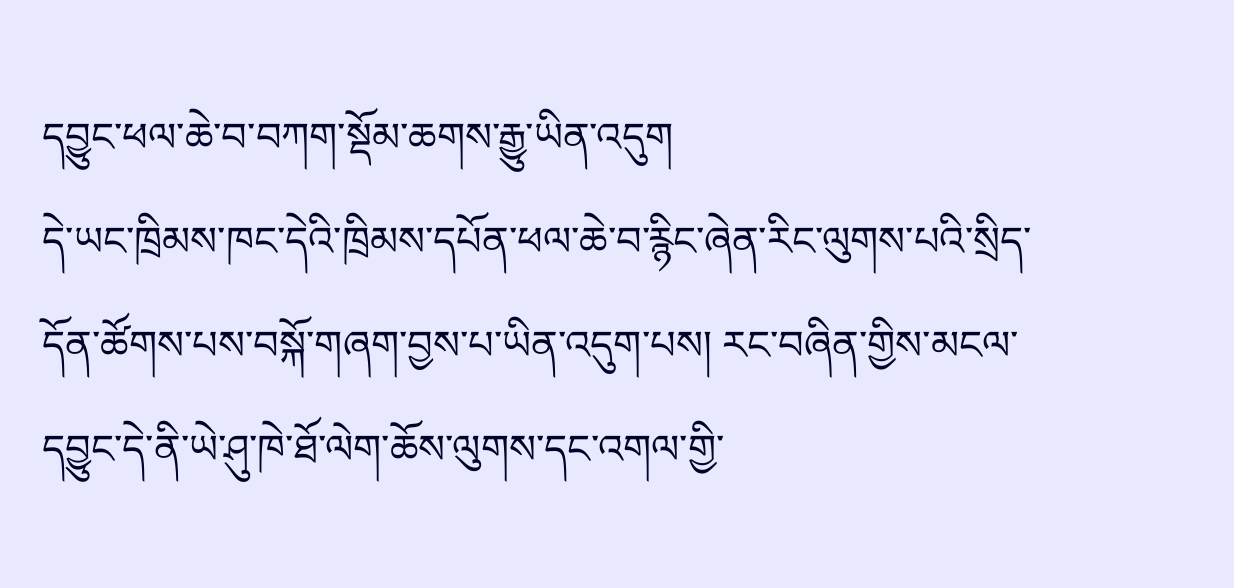དབྱུང་ཕལ་ཆེ་བ་བཀག་སྡོམ་ཆགས་རྒྱུ་ཡིན་འདུག
དེ་ཡང་ཁྲིམས་ཁང་དེའི་ཁྲིམས་དཔོན་ཕལ་ཆེ་བ་རྙིང་ཞེན་རིང་ལུགས་པའི་སྲིད་དོན་ཚོགས་པས་བསྐོ་གཞག་བྱས་པ་ཡིན་འདུག་པས། རང་བཞིན་གྱིས་མངལ་དབྱུང་དེ་ནི་ཡེ་ཤུ་ཁེ་ཐོ་ལེག་ཆོས་ལུགས་དང་འགལ་གྱི་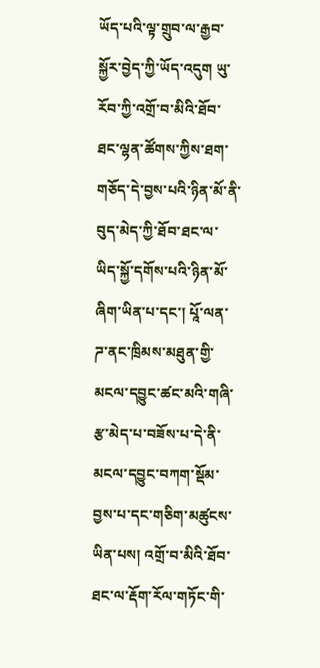ཡོད་པའི་ལྟ་གྲུབ་ལ་རྒྱབ་སྐྱོར་བྱེད་ཀྱི་ཡོད་འདུག ཡུ་རོབ་ཀྱི་འགྲོ་བ་མིའི་ཐོབ་ཐང་ལྷན་ཚོགས་ཀྱིས་ཐག་གཅོད་དེ་བྱས་པའི་ཉིན་མོ་ནི་བུད་མེད་ཀྱི་ཐོབ་ཐང་ལ་ཡིད་སྐྱོ་དགོས་པའི་ཉིན་མོ་ཞིག་ཡིན་པ་དང་། པཱོ་ལན་ཌ་ནང་ཁྲིམས་མཐུན་གྱི་མངལ་དབྱུང་ཚང་མའི་གཞི་རྩ་མེད་པ་བཟོས་པ་དེ་ནི་མངལ་དབྱུང་བཀག་སྡོམ་བྱས་པ་དང་གཅིག་མཚུངས་ཡིན་པས། འགྲོ་བ་མིའི་ཐོབ་ཐང་ལ་རྡོག་རོལ་གཏོང་གི་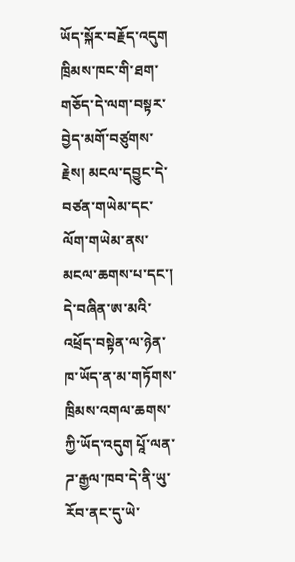ཡོད་སྐོར་བརྗོད་འདུག
ཁྲིམས་ཁང་གི་ཐག་གཅོད་དེ་ལག་བསྟར་བྱེད་མགོ་བཙུགས་རྗེས། མངལ་དབྱུང་དེ་བཙན་གཡེམ་དང་ལོག་གཡེམ་ནས་མངལ་ཆགས་པ་དང་། དེ་བཞིན་ཨ་མའི་འཕྲོད་བསྟེན་ལ་ཉེན་ཁ་ཡོད་ན་མ་གཏོགས་ཁྲིམས་འགལ་ཆགས་ཀྱི་ཡོད་འདུག པཱོ་ལན་ཌ་རྒྱལ་ཁབ་དེ་ནི་ཡུ་རོབ་ནང་དུ་ཡེ་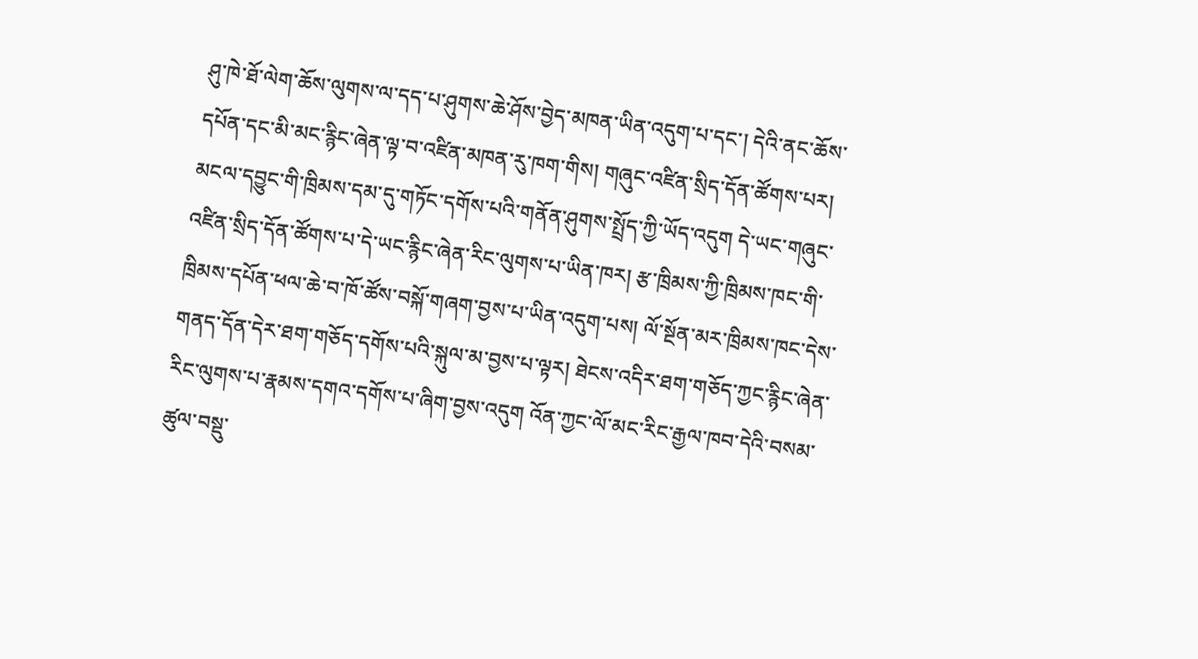ཤུ་ཁེ་ཐོ་ལེག་ཆོས་ལུགས་ལ་དད་པ་ཤུགས་ཆེ་ཤོས་བྱེད་མཁན་ཡིན་འདུག་པ་དང་། དེའི་ནང་ཆོས་དཔོན་དང་མི་མང་རྙིང་ཞེན་ལྟ་བ་འཛིན་མཁན་རུ་ཁག་གིས། གཞུང་འཛིན་སྲིད་དོན་ཚོགས་པར། མངལ་དབྱུང་གི་ཁྲིམས་དམ་དུ་གཏོང་དགོས་པའི་གནོན་ཤུགས་སྤྲོད་ཀྱི་ཡོད་འདུག དེ་ཡང་གཞུང་འཛིན་སྲིད་དོན་ཚོགས་པ་དེ་ཡང་རྙིང་ཞེན་རིང་ལུགས་པ་ཡིན་ཁར། རྩ་ཁྲིམས་ཀྱི་ཁྲིམས་ཁང་གི་ཁྲིམས་དཔོན་ཕལ་ཆེ་བ་ཁོ་ཚོས་བསྐོ་གཞག་བྱས་པ་ཡིན་འདུག་པས། ལོ་སྔོན་མར་ཁྲིམས་ཁང་དེས་གནད་དོན་དེར་ཐག་གཅོད་དགོས་པའི་སྐུལ་མ་བྱས་པ་ལྟར། ཐེངས་འདིར་ཐག་གཅོད་ཀྱང་རྙིང་ཞེན་རིང་ལུགས་པ་རྣམས་དགའ་དགོས་པ་ཞིག་བྱས་འདུག འོན་ཀྱང་ལོ་མང་རིང་རྒྱལ་ཁབ་དེའི་བསམ་ཚུལ་བསྡུ་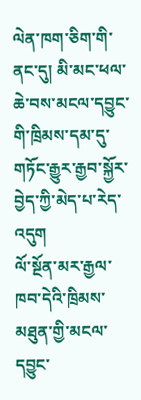ལེན་ཁག་ཅིག་གི་ནང་དུ། མི་མང་ཕལ་ཆེ་བས་མངལ་དབྱུང་གི་ཁྲིམས་དམ་དུ་གཏོང་རྒྱུར་རྒྱབ་སྐྱོར་བྱེད་ཀྱི་མེད་པ་རེད་འདུག
ལོ་སྔོན་མར་རྒྱལ་ཁབ་དེའི་ཁྲིམས་མཐུན་གྱི་མངལ་དབྱུང་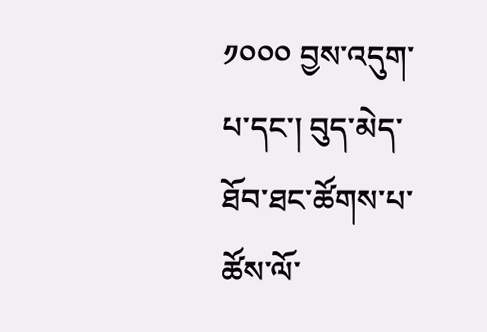༡༠༠༠ བྱས་འདུག་པ་དང་། བུད་མེད་ཐོབ་ཐང་ཚོགས་པ་ཚོས་ལོ་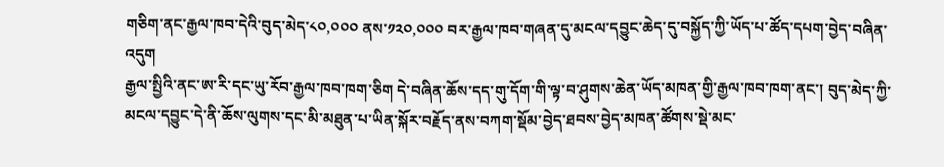གཅིག་ནང་རྒྱལ་ཁབ་དེའི་བུད་མེད་༨༠,༠༠༠ ནས་༡༢༠,༠༠༠ བར་རྒྱལ་ཁབ་གཞན་དུ་མངལ་དབྱུང་ཆེད་དུ་བསྐྱོད་ཀྱི་ཡོད་པ་ཚོད་དཔག་བྱེད་བཞིན་འདུག
རྒྱལ་སྤྱིའི་ནང་ཨ་རི་དང་ཡུ་རོབ་རྒྱལ་ཁབ་ཁག་ཅིག དེ་བཞིན་ཆོས་དད་གུ་དོག་གི་ལྟ་བ་ཤུགས་ཆེན་ཡོད་མཁན་གྱི་རྒྱལ་ཁབ་ཁག་ནང་། བུད་མེད་ཀྱི་མངལ་དབྱུང་དེ་ནི་ཆོས་ལུགས་དང་མི་མཐུན་པ་ཡིན་སྐོར་བརྗོད་ནས་བཀག་སྡོམ་བྱེད་ཐབས་བྱེད་མཁན་ཚོགས་སྡེ་མང་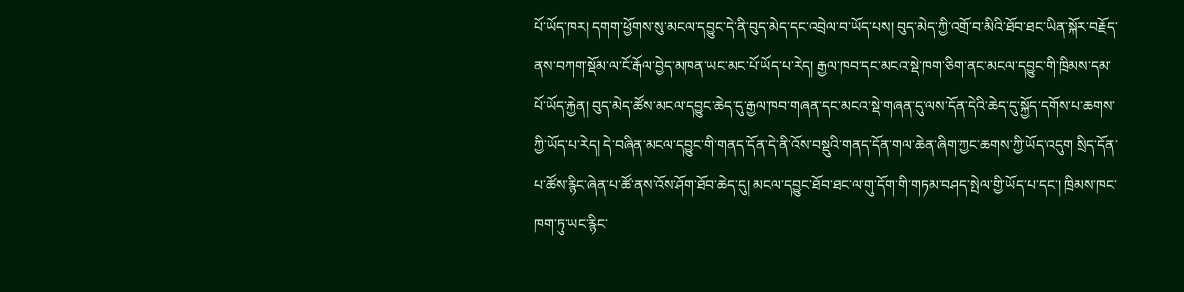པོ་ཡོད་ཁར། དགག་ཕྱོགས་སུ་མངལ་དབྱུང་དེ་ནི་བུད་མེད་དང་འབྲེལ་བ་ཡོད་པས། བུད་མེད་ཀྱི་འགྲོ་བ་མིའི་ཐོབ་ཐང་ཡིན་སྐོར་བརྗོད་ནས་བཀག་སྡོམ་ལ་ངོ་རྒོལ་བྱེད་མཁན་ཡང་མང་པོ་ཡོད་པ་རེད། རྒྱལ་ཁབ་དང་མངའ་སྡེ་ཁག་ཅིག་ནང་མངལ་དབྱུང་གི་ཁྲིམས་དམ་པོ་ཡོད་རྐྱེན། བུད་མེད་ཚོས་མངལ་དབྱུང་ཆེད་དུ་རྒྱལ་ཁབ་གཞན་དང་མངའ་སྡེ་གཞན་དུ་ལས་དོན་དེའི་ཆེད་དུ་སྐྱོད་དགོས་པ་ཆགས་ཀྱི་ཡོད་པ་རེད། དེ་བཞིན་མངལ་དབྱུང་གི་གནད་དོན་དེ་ནི་འོས་བསྡུའི་གནད་དོན་གལ་ཆེན་ཞིག་ཀྱང་ཆགས་ཀྱི་ཡོད་འདུག སྲིད་དོན་པ་ཚོས་རྙིང་ཞེན་པ་ཚོ་ནས་འོས་ཤོག་ཐོབ་ཆེད་དུ། མངལ་དབྱུང་ཐོབ་ཐང་ལ་གུ་དོག་གི་གཏམ་བཤད་སྤེལ་གྱི་ཡོད་པ་དང་། ཁྲིམས་ཁང་ཁག་ཏུ་ཡང་རྙིང་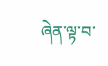ཞེན་ལྟ་བ་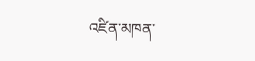འཛིན་མཁན་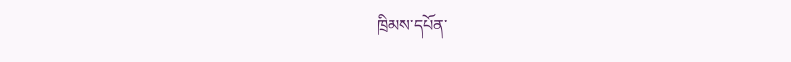ཁྲིམས་དཔོན་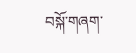བསྐོ་གཞག་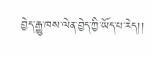བྱེད་རྒྱུ་ཁས་ལེན་བྱེད་ཀྱི་ཡོད་པ་རེད།།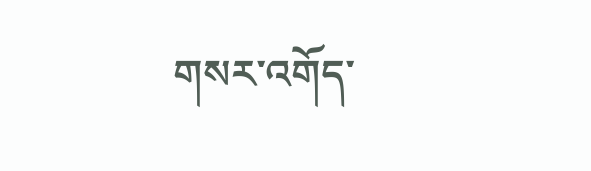གསར་འགོད་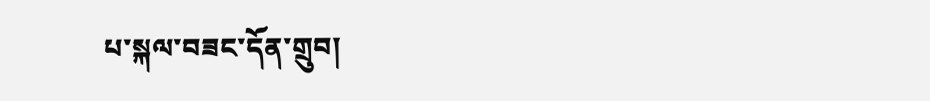པ་སྐལ་བཟང་དོན་གྲུབ།